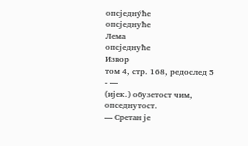опсједну́ће
опсједнуће
Лема
опсједнуће
Извор
том 4, стр. 168, редослед 5
- —
(ијек.) обузетост чим, опседнутост.
— Сретан је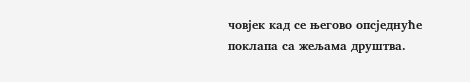човјек кад се његово опсједнуће поклапа са жељама друштва.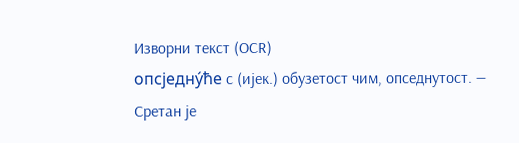Изворни текст (OCR)
опсједну́ће с (ијек.) обузетост чим, опседнутост. — Сретан је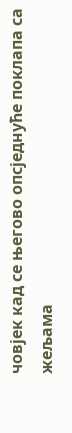човјек кад се његово опсједнуће поклапа са жељама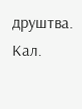друштва. Кал.